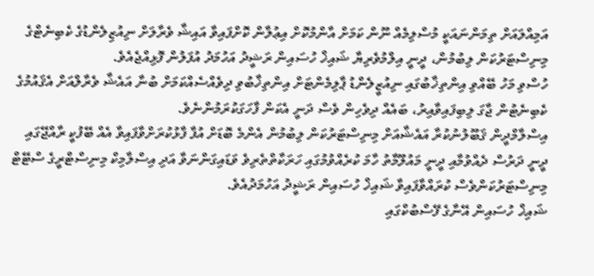އަމިއްލައަށް ތިމަންނައަކީ މުސްލިމެއް ނޫން ކަމަށް އާންމުކޮށް އިޢުލާން ކޮށްފައިވާ އައިޝާ ވެރާލަށް ނިއުޒިލެންޑުގެ ކެބިނެޓްގެ މިނިސްޓަރުކަން ލިބުމުން، ދީނީ އިލްމުވެރިޔާ ޝައިޚް ހުސައިން ރަޝީދު އަހުމަދު އުފަލުން ފޮޅިއްޖެއެވެ.
ހުސްވި މަހު ބޭއްވި އިންތިޚާބުގައި ނިއުޒީލެންޑު ޕާލިމެންޓަށް އިންތިޚާބުވި ދިވެއްސެއްކަމަށް ބުނާ އައެޝާ ވެރާލްއަށް އެޤައުމުގެ ކެބިނެޓުން ޖާގަ ލިބިފައިވާއިރު، ބައެއް ދިވެހިން ވެސް ދަނީ އެކަން ފާހަގަކުރަމުންނެވެ.
އިސްލާމްދީން ޤަބޫލުނުކުރާ އައެޝާއަށް މިނިސްޓަރުކަން ލިބުމުން އެންމެ ބޮޑަށް އުފާ ފާޅުކުރަށްވާފައިވާ އެއް ބޭފުކީ ރާއްޖޭގައި ދީނީ ދަރުސް ދެއްވުމާއި ދީނީ މައުލޫމާތު ހާމަ ކުރެއްވުމުގައި ހަރަކާތްތެރިވެ ވަޑައިގަންނަވާ އަދި އިސްލާމިކް މިނިސްޓްރީގެ ސްޓޭޓް މިނިސްޓަރުކަންވެސް ކުރައްވާފައިވާ ޝައިޚް ހުސައިން ރަޝީދު އަހުމަދުއެވެ.
ޝައިޚް ހުސައިން އޭނާގެ ފޭސްބުކްގައި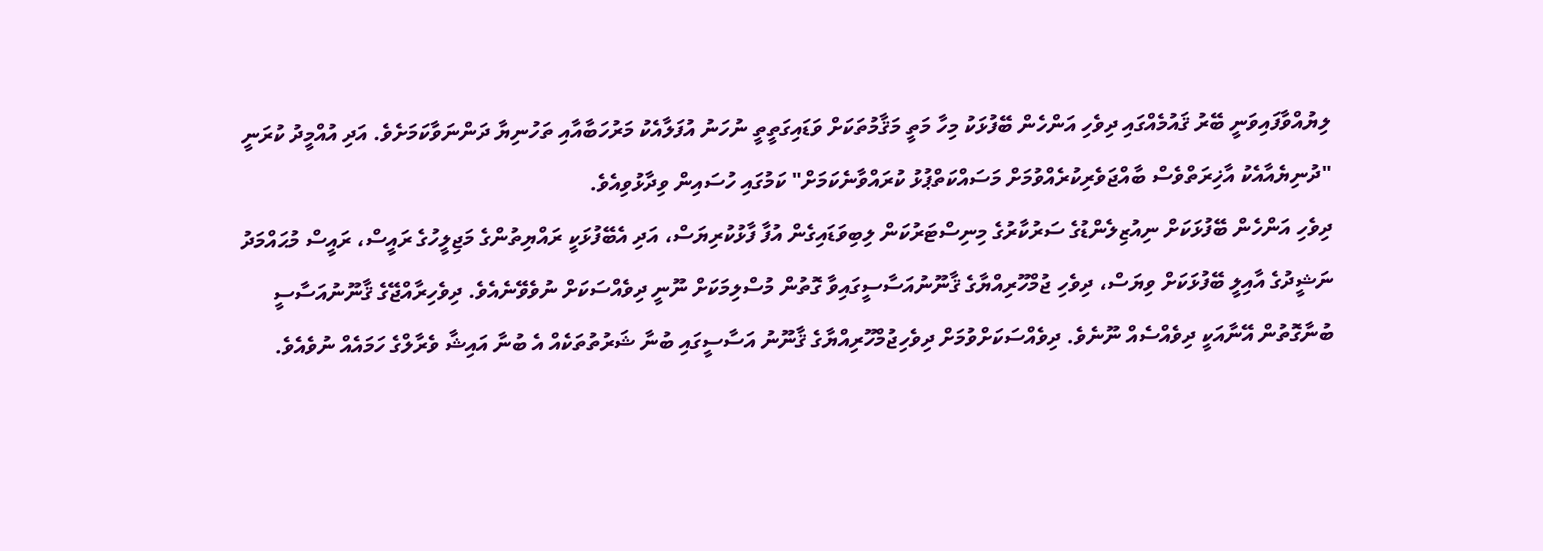ލިޔުއްވާފައިވަނީ ބޭރު ޤައުމެއްގައި ދިވެހި އަންހެން ބޭފުޅަކު މިހާ މަތީ މަޤާމުތަކަށް ވަޑައިގަތީތީ ނުހަނު އުފަލާއެކު މަރުހަބާއާއި ތަހުނިޔާ ދަންނަވާކަމަށެވެ. އަދި އުއްމީދު ކުރަނީ "ދުނިޔެއާއެކު އާޚިރަތްވެސް ބާއްޖަވެރިކުރެއްވުމަށް މަސައްކަތްޕުޅު ކުރައްވާނެކަމަށް" ކަމުގައި ހުސައިން ވިދާޅުވިއެވެ.
ދިވެހި އަންހެން ބޭފުޅަކަށް ނިއުޒިލެންޑުގެ ސަރުކާރުގެ މިނިސްޓަރުކަން ލިބިވަޑައިގެން އުފާ ފާޅުކުރިޔަސް، އަދި އެބޭފުޅަކީ ރައްޔިތުންގެ މަޖިލީހުގެ ރައީސް، ރައީސް މުޙައްމަދު ނަޝީދުގެ އާއިލީ ބޭފުޅަކަށް ވިޔަސް، ދިވެހި ޖުމްހޫރިއްޔާގެ ޤާނޫނުއަސާސީގައިވާ ގޮތުން މުސްލިމަކަށް ނޫނީ ދިވެއްސަކަށް ނުވެވޭނެއެވެ. ދިވެހިރާއްޖޭގެ ޤާނޫނުއަސާސީ ބުނާގޮތުން އޭނާއަކީ ދިވެއްސެއް ނޫނެވެ. ދިވެއްސަކަށްވުމަށް ދިވެހިޖުމްހޫރިއްޔާގެ ޤާނޫނު އަސާސީގައި ބުނާ ޝަރުތުތަކެއް އެ ބުނާ އައިޝާ ވެރާލްގެ ހަމައެއް ނުވެއެވެ.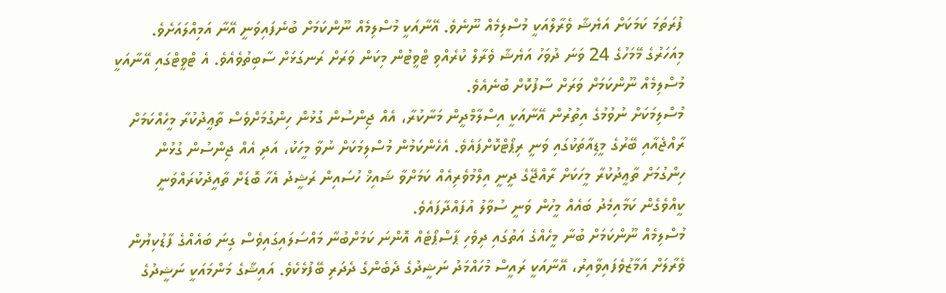ފުރަތަމަ ކަމަކަށް އަޔެޝާ ވެރާލްއަކީ މުސްލިމެއް ނޫނެވެ. އޭނާއަކީ މުސްލިމެއް ނޫންކަމަށް ބުނެފައިވަނީ އޭނާ އަމިއްލައަށެވެ. މިއަހަރުގެ މޭމަހުގެ 24 ވަނަ ދުވަހު އަޔެޝާ ވެރާލް ކުރެއްވި ޓްވީޓުން މިކަން ވަރަށް ރަނގަޅަށް ސާބިތުވެއެވެ. އެ ޓްވީޓްގައި އޭނާއަކީ މުސްލިމެއް ނޫންކަމަށް ވަރަށް ސާފުކޮށް ބުނެއެވެ.
މުސްލިމަކަށް ނުވުމުގެ އިތުރުން އޭނާއަކީ އިސްލާމްދީން މަނާކުރާ، އެއް ޖިންސުން ގުޅުން ހިންގުމަށްވެސް ތާޢީދުކުރާ މީހެއްކަމަށް ރާއްޖެއާއި ބޭރުގެ މީޑިއާތަކުގައި ވަނީ ރިޕޯޓްކޮށްފައެވެ. އެހެންކަމުން މުސްލިމަކަށް ނުވާ މީހަކު، އަދި އެއް ޖިންސުން ގުޅުން ހިންގުމަށް ތާޢީދުކުރާ މީހަކަށް ރާއްޖޭގެ ދީނީ އިލްމުވެރިއެއް ކަމަށްވާ ޝައިޚް ހުސައިން ރަޝީދު އެހާ ބޮޑަށް ތާއީދުކުރައްވަނީ ކީއްވެގެން ކަމާއިމެދު ބައެއް މީހުން ވަނީ ސުވާލު އުފައްދާފައެވެ.
މުސްލިމެއް ނޫންކަމަށް ބުނާ މީހެއްގެ އަތުގައި ދިވެހި ޕާސްޕޯޓެއް އޮންނަ ކަމަށްބުނާ މައްސަލައިގައިވެސް ގިނަ ބައެއްގެ ފާޑުކިޔުން ވެރާލަށް އަމާޒުވެފައިވާއިރު، އޭނާއަކީ ރައީސް މުހައްމަދު ނަޝީދުގެ ދެބެންގެ ދެދަރި ބޭފުޅެކެވެ. އައިޝާގެ މަންމައަކީ ނަޝީދުގެ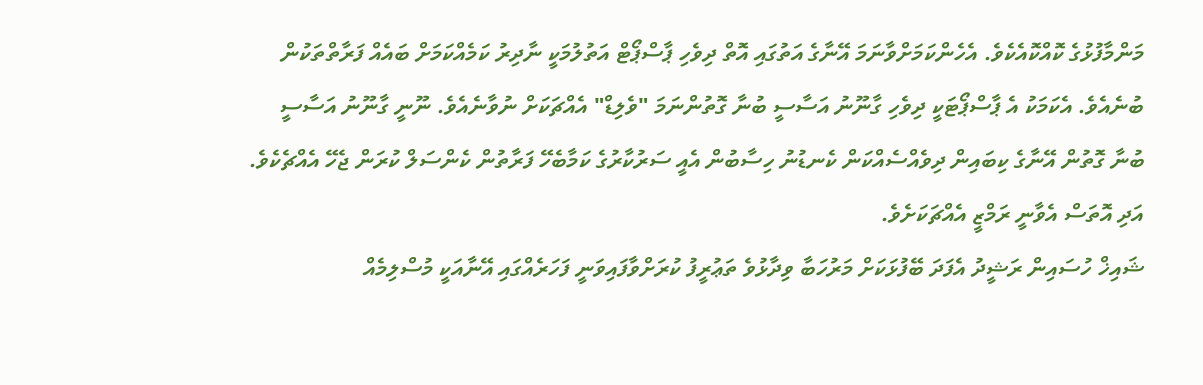މަންމާފުޅުގެ ކޮއްކޮއެކެވެ. އެހެންކަމަށްވާނަމަ އޭނާގެ އަތުގައި އޮތް ދިވެހި ޕާސްޕޯޓް އަތުލުމަކީ ނާދިރު ކަމެއްކަމަށް ބައެއް ފަރާތްތަކުން ބުނެއެވެ. އެކަމަކު އެ ޕާސްޕޯޓަކީ ދިވެހި ގާނޫނު އަސާސީ ބުނާ ގޮތުންނަމަ "ވެލިޑް" އެއްޗަކަށް ނުވާނެއެވެ. ނޫނީ ގާނޫނު އަސާސީ ބުނާ ގޮތުން އޭނާގެ ކިބައިން ދިވެއްސެއްކަން ކެނޑުނު ހިސާބުން އެއީ ސަރުކާރުގެ ކަމާބެހޭ ފަރާތުން ކެންސަލް ކުރަން ޖެހޭ އެއްޗެކެވެ. އަދި އޮތަސް އެވާނީ ރަމްޒީ އެއްޗަކަށެވެ.
ޝައިޚް ހުސައިން ރަޝީދު އެފަދަ ބޭފުޅަކަށް މަރުހަބާ ވިދާޅުވެ ތަޢުރީފު ކުރަށްވާފައިވަނީ ފަހަރެއްގައި އޭނާއަކީ މުސްލިމެއް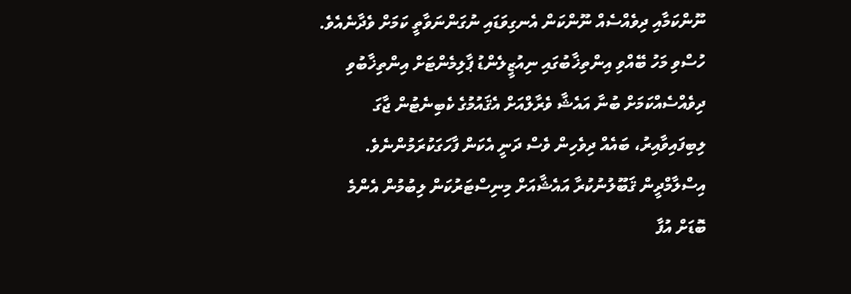ނޫންކަމާއި ދިވެއްސެއް ނޫންކަން އެނގިވަޑައި ނުގަންނަވާތީ ކަމަށް ވެދާނެއެވެ.
ހުސްވި މަހު ބޭއްވި އިންތިޚާބުގައި ނިއުޒީލެންޑު ޕާލިމެންޓަށް އިންތިޚާބުވި ދިވެއްސެއްކަމަށް ބުނާ އައެޝާ ވެރާލްއަށް އެޤައުމުގެ ކެބިނެޓުން ޖާގަ ލިބިފައިވާއިރު، ބައެއް ދިވެހިން ވެސް ދަނީ އެކަން ފާހަގަކުރަމުންނެވެ.
އިސްލާމްދީން ޤަބޫލުނުކުރާ އައެޝާއަށް މިނިސްޓަރުކަން ލިބުމުން އެންމެ ބޮޑަށް އުފާ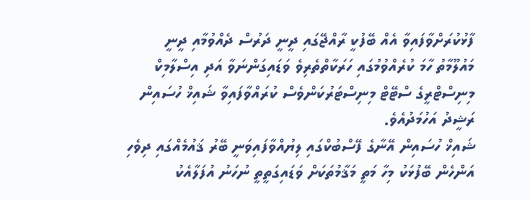ފާޅުކުރަށްވާފައިވާ އެއް ބޭފުކީ ރާއްޖޭގައި ދީނީ ދަރުސް ދެއްވުމާއި ދީނީ މައުލޫމާތު ހާމަ ކުރެއްވުމުގައި ހަރަކާތްތެރިވެ ވަޑައިގަންނަވާ އަދި އިސްލާމިކް މިނިސްޓްރީގެ ސްޓޭޓް މިނިސްޓަރުކަންވެސް ކުރައްވާފައިވާ ޝައިޚް ހުސައިން ރަޝީދު އަހުމަދުއެވެ.
ޝައިޚް ހުސައިން އޭނާގެ ފޭސްބުކްގައި ލިޔުއްވާފައިވަނީ ބޭރު ޤައުމެއްގައި ދިވެހި އަންހެން ބޭފުޅަކު މިހާ މަތީ މަޤާމުތަކަށް ވަޑައިގަތީތީ ނުހަނު އުފަލާއެކު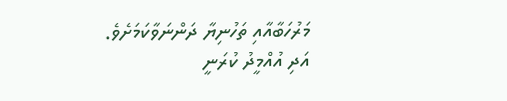މަރުހަބާއާއި ތަހުނިޔާ ދަންނަވާކަމަށެވެ. އަދި އުއްމީދު ކުރަނީ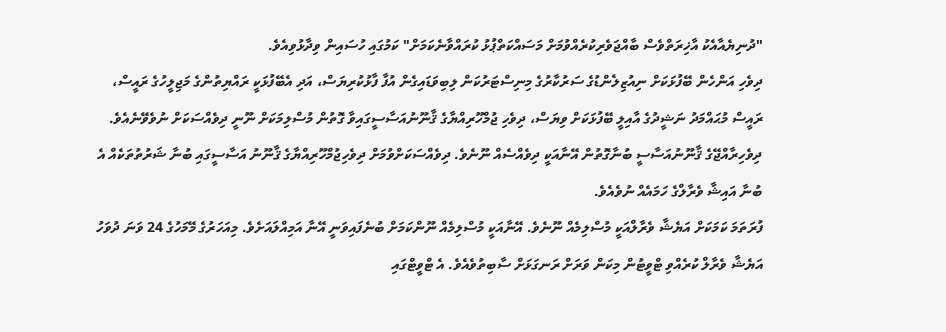"ދުނިޔެއާއެކު އާޚިރަތްވެސް ބާއްޖަވެރިކުރެއްވުމަށް މަސައްކަތްޕުޅު ކުރައްވާނެކަމަށް" ކަމުގައި ހުސައިން ވިދާޅުވިއެވެ.
ދިވެހި އަންހެން ބޭފުޅަކަށް ނިއުޒިލެންޑުގެ ސަރުކާރުގެ މިނިސްޓަރުކަން ލިބިވަޑައިގެން އުފާ ފާޅުކުރިޔަސް، އަދި އެބޭފުޅަކީ ރައްޔިތުންގެ މަޖިލީހުގެ ރައީސް، ރައީސް މުޙައްމަދު ނަޝީދުގެ އާއިލީ ބޭފުޅަކަށް ވިޔަސް، ދިވެހި ޖުމްހޫރިއްޔާގެ ޤާނޫނުއަސާސީގައިވާ ގޮތުން މުސްލިމަކަށް ނޫނީ ދިވެއްސަކަށް ނުވެވޭނެއެވެ. ދިވެހިރާއްޖޭގެ ޤާނޫނުއަސާސީ ބުނާގޮތުން އޭނާއަކީ ދިވެއްސެއް ނޫނެވެ. ދިވެއްސަކަށްވުމަށް ދިވެހިޖުމްހޫރިއްޔާގެ ޤާނޫނު އަސާސީގައި ބުނާ ޝަރުތުތަކެއް އެ ބުނާ އައިޝާ ވެރާލްގެ ހަމައެއް ނުވެއެވެ.
ފުރަތަމަ ކަމަކަށް އަޔެޝާ ވެރާލްއަކީ މުސްލިމެއް ނޫނެވެ. އޭނާއަކީ މުސްލިމެއް ނޫންކަމަށް ބުނެފައިވަނީ އޭނާ އަމިއްލައަށެވެ. މިއަހަރުގެ މޭމަހުގެ 24 ވަނަ ދުވަހު އަޔެޝާ ވެރާލް ކުރެއްވި ޓްވީޓުން މިކަން ވަރަށް ރަނގަޅަށް ސާބިތުވެއެވެ. އެ ޓްވީޓްގައި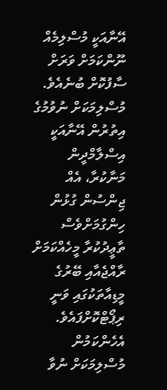އޭނާއަކީ މުސްލިމެއް ނޫންކަމަށް ވަރަށް ސާފުކޮށް ބުނެއެވެ.
މުސްލިމަކަށް ނުވުމުގެ އިތުރުން އޭނާއަކީ އިސްލާމްދީން މަނާކުރާ، އެއް ޖިންސުން ގުޅުން ހިންގުމަށްވެސް ތާޢީދުކުރާ މީހެއްކަމަށް ރާއްޖެއާއި ބޭރުގެ މީޑިއާތަކުގައި ވަނީ ރިޕޯޓްކޮށްފައެވެ. އެހެންކަމުން މުސްލިމަކަށް ނުވާ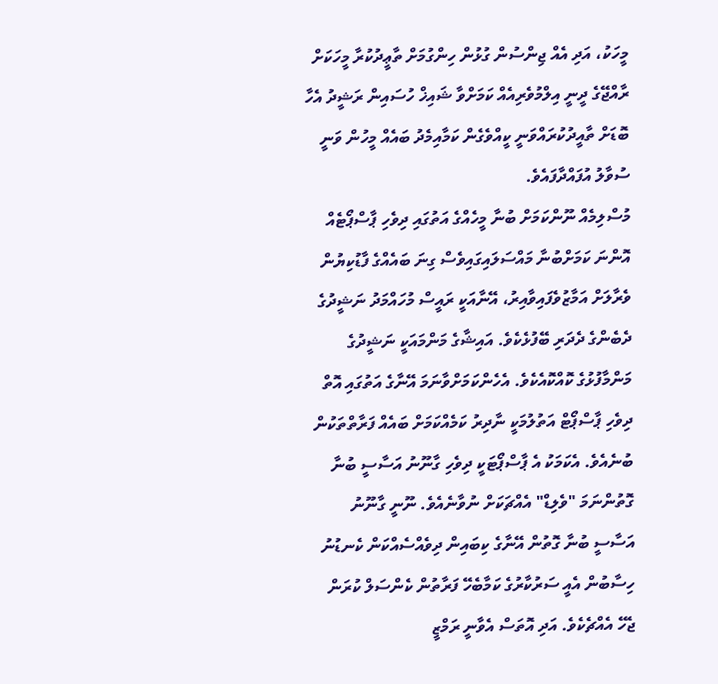މީހަކު، އަދި އެއް ޖިންސުން ގުޅުން ހިންގުމަށް ތާޢީދުކުރާ މީހަކަށް ރާއްޖޭގެ ދީނީ އިލްމުވެރިއެއް ކަމަށްވާ ޝައިޚް ހުސައިން ރަޝީދު އެހާ ބޮޑަށް ތާއީދުކުރައްވަނީ ކީއްވެގެން ކަމާއިމެދު ބައެއް މީހުން ވަނީ ސުވާލު އުފައްދާފައެވެ.
މުސްލިމެއް ނޫންކަމަށް ބުނާ މީހެއްގެ އަތުގައި ދިވެހި ޕާސްޕޯޓެއް އޮންނަ ކަމަށްބުނާ މައްސަލައިގައިވެސް ގިނަ ބައެއްގެ ފާޑުކިޔުން ވެރާލަށް އަމާޒުވެފައިވާއިރު، އޭނާއަކީ ރައީސް މުހައްމަދު ނަޝީދުގެ ދެބެންގެ ދެދަރި ބޭފުޅެކެވެ. އައިޝާގެ މަންމައަކީ ނަޝީދުގެ މަންމާފުޅުގެ ކޮއްކޮއެކެވެ. އެހެންކަމަށްވާނަމަ އޭނާގެ އަތުގައި އޮތް ދިވެހި ޕާސްޕޯޓް އަތުލުމަކީ ނާދިރު ކަމެއްކަމަށް ބައެއް ފަރާތްތަކުން ބުނެއެވެ. އެކަމަކު އެ ޕާސްޕޯޓަކީ ދިވެހި ގާނޫނު އަސާސީ ބުނާ ގޮތުންނަމަ "ވެލިޑް" އެއްޗަކަށް ނުވާނެއެވެ. ނޫނީ ގާނޫނު އަސާސީ ބުނާ ގޮތުން އޭނާގެ ކިބައިން ދިވެއްސެއްކަން ކެނޑުނު ހިސާބުން އެއީ ސަރުކާރުގެ ކަމާބެހޭ ފަރާތުން ކެންސަލް ކުރަން ޖެހޭ އެއްޗެކެވެ. އަދި އޮތަސް އެވާނީ ރަމްޒީ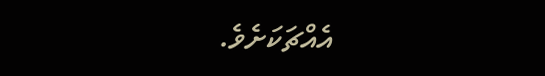އެއްޗަކަށެވެ.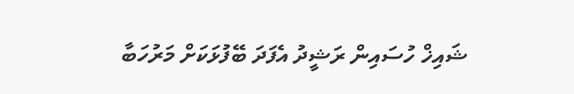ޝައިޚް ހުސައިން ރަޝީދު އެފަދަ ބޭފުޅަކަށް މަރުހަބާ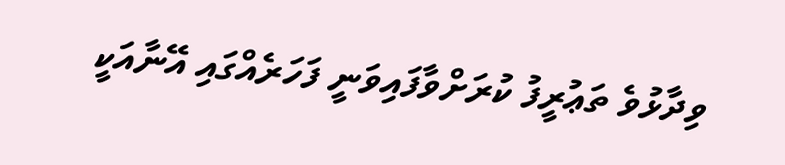ވިދާޅުވެ ތަޢުރީފު ކުރަށްވާފައިވަނީ ފަހަރެއްގައި އޭނާއަކީ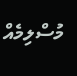މުސްލިމެއް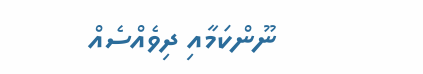ނޫންކަމާއި ދިވެއްސެއް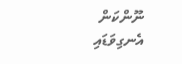ނޫންކަން އެނގިވަޑައި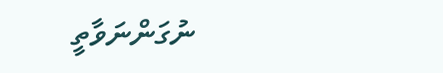ނުގަންނަވާތީ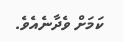ކަމަށް ވެދާނެއެވެ.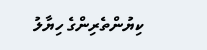ކިޔުންތެރިންގެ ހިޔާލު